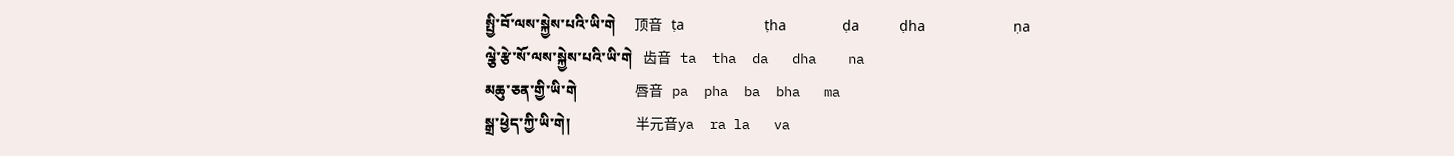སྤྱི་བོ་ལས་སྐྱེས་པའི་ཡི་གེ     顶音   ṭa          ṭha       ḍa     ḍha           ṇa
ལྕེ་རྩེ་སོ་ལས་སྐྱེས་པའི་ཡི་གེ   齿音   ta  tha  da   dha    na
མཆུ་ཅན་གྱི་ཡི་གེ                唇音   pa  pha  ba  bha   ma
སྒྲ་ཕྱེད་ཀྱི་ཡི་གེ།                  半元音ya  ra la   va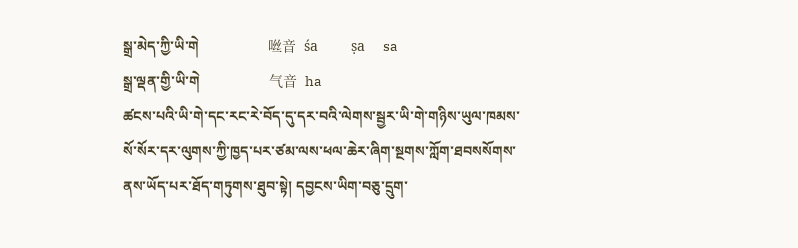སྒྲ་མེད་ཀྱི་ཡི་གེ                   咝音  śa           ṣa      sa
སྒྲ་ལྡན་གྱི་ཡི་གེ                   气音  ha
ཚངས་པའི་ཡི་གེ་དང་རང་རེ་བོད་དུ་དར་བའི་ལེགས་སྦྱར་ཡི་གེ་གཉིས་ཡུལ་ཁམས་སོ་སོར་དར་ལུགས་ཀྱི་ཁྱད་པར་ཙམ་ལས་ཕལ་ཆེར་ཞིག་སྔགས་ཀློག་ཐབསསོགས་ནས་ཡོད་པར་ཐོད་གཏུགས་ཐུབ་སྟེ། དབྱངས་ཡིག་བཅུ་དྲུག་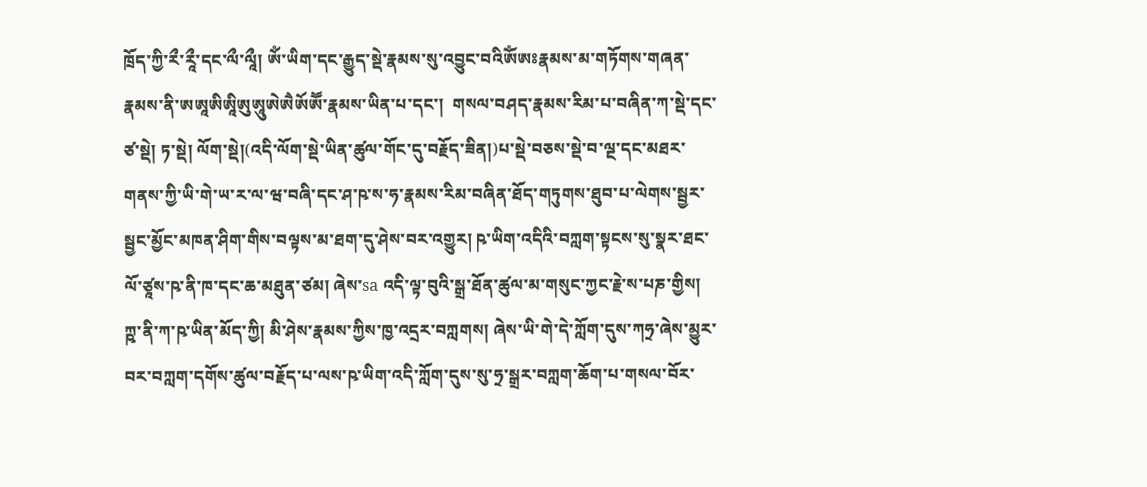ཁྲོད་ཀྱི་རྀ་རཱྀ་དང་ལྀ་ལཱྀ། ཨོཾ་ཡིག་དང་རྒྱུད་སྡེ་རྣམས་སུ་འབྱུང་བའིཨོཾཨཿརྣམས་མ་གཏོགས་གཞན་རྣམས་ནི་ཨཨཱཨིཨཱིཨུཨཱུཨེཨཻཨོཨཽ་རྣམས་ཡིན་པ་དང་།  གསལ་བཤད་རྣམས་རིམ་པ་བཞིན་ཀ་སྡེ་དང་ཙ་སྡེ། ཏ་སྡེ། ལོག་སྡེ།(འདི་ལོག་སྡེ་ཡིན་ཚུལ་གོང་དུ་བརྗོད་ཟིན།)པ་སྡེ་བཅས་སྡེ་བ་ལྔ་དང་མཐར་གནས་ཀྱི་ཡི་གེ་ཡ་ར་ལ་ཝ་བཞི་དང་ཤ་ཥ་ས་ཧ་རྣམས་རིམ་བཞིན་ཐོད་གཏུགས་ཐུབ་པ་ལེགས་སྦྱར་སྦྱང་མྱོང་མཁན་ཤིག་གིས་བལྟས་མ་ཐག་དུ་ཤེས་བར་འགྱུར། ཥ་ཡིག་འདིའི་བཀླག་སྟངས་སུ་སྣར་ཐང་ལོ་ཙཱས་ཥ་ནི་ཁ་དང་ཆ་མཐུན་ཙམ། ཞེས་sa འདི་ལྟ་བུའི་སྒྲ་ཐོན་ཚུལ་མ་གསུང་ཀྱང་རྗེ་ས་པཎ་གྱིས།    ཀྵ་ནི་ཀ་ཥ་ཡིན་མོད་ཀྱི། མི་ཤེས་རྣམས་ཀྱིས་ཁྱ་འདྲར་བཀླགས། ཞེས་ཡི་གེ་དེ་ཀློག་དུས་ཀཧྲ་ཞེས་མྱུར་བར་བཀླག་དགོས་ཚུལ་བརྗོད་པ་ལས་ཥ་ཡིག་འདི་ཀློག་དུས་སུ་ཧྲ་སྒྲར་བཀླག་ཆོག་པ་གསལ་བོར་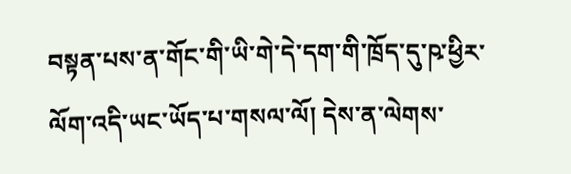བསྟན་པས་ན་གོང་གི་ཡི་གེ་དེ་དག་གི་ཁྲོད་དུ་ཥ་ཕྱིར་ལོག་འདི་ཡང་ཡོད་པ་གསལ་ལོ། དེས་ན་ལེགས་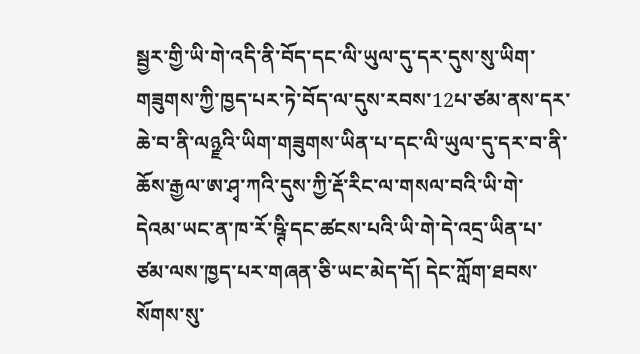སྦྱར་གྱི་ཡི་གེ་འདི་ནི་བོད་དང་ལི་ཡུལ་དུ་དར་དུས་སུ་ཡིག་གཟུགས་ཀྱི་ཁྱད་པར་ཏེ་བོད་ལ་དུས་རབས་12པ་ཙམ་ནས་དར་ཆེ་བ་ནི་ལཉྫའི་ཡིག་གཟུགས་ཡིན་པ་དང་ལི་ཡུལ་དུ་དར་བ་ནི་ཆོས་རྒྱལ་ཨ་ཤྭ་ཀའི་དུས་ཀྱི་རྡོ་རིང་ལ་གསལ་བའི་ཡི་གེ་དེའམ་ཡང་ན་ཁ་རོ་ཥྚི་དང་ཚངས་པའི་ཡི་གེ་དེ་འདྲ་ཡིན་པ་ཙམ་ལས་ཁྱད་པར་གཞན་ཅི་ཡང་མེད་དོ། དེང་ཀློག་ཐབས་སོགས་སུ་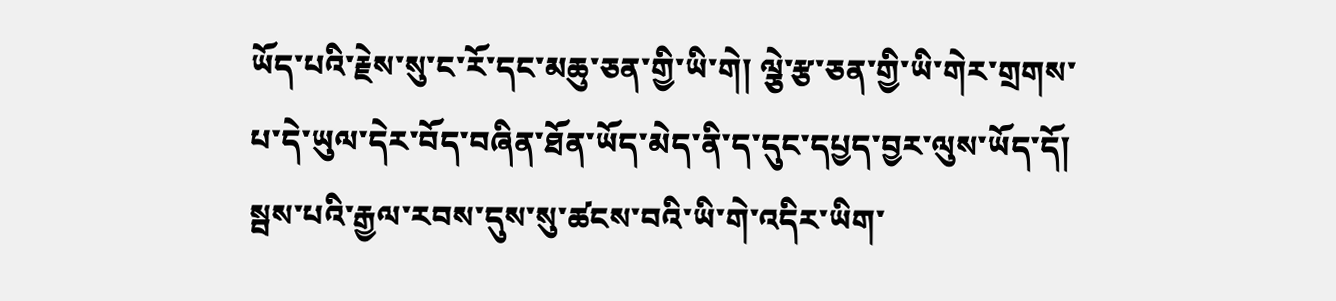ཡོད་པའི་རྗེས་སུ་ང་རོ་དང་མཆུ་ཅན་གྱི་ཡི་གེ། ལྕེ་རྩ་ཅན་གྱི་ཡི་གེར་གྲགས་པ་དེ་ཡུལ་དེར་བོད་བཞིན་ཐོན་ཡོད་མེད་ནི་ད་དུང་དཔྱད་བྱར་ལུས་ཡོད་དོ།
སྦས་པའི་རྒྱལ་རབས་དུས་སུ་ཚངས་བའི་ཡི་གེ་འདིར་ཡིག་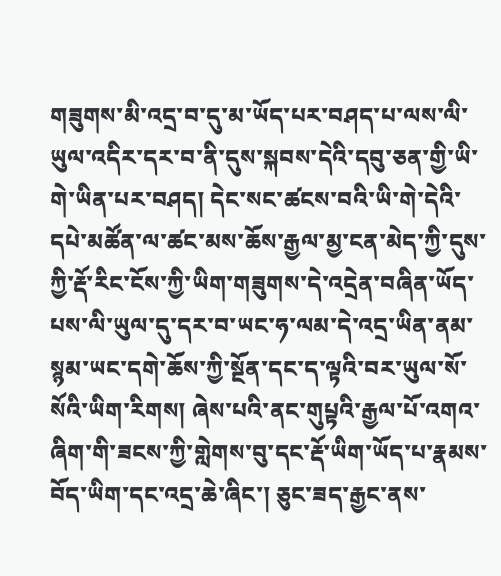གཟུགས་མི་འདྲ་བ་དུ་མ་ཡོད་པར་བཤད་པ་ལས་ལི་ཡུལ་འདིར་དར་བ་ནི་དུས་སྐབས་དེའི་དབུ་ཅན་གྱི་ཡི་གེ་ཡིན་པར་བཤད། དེང་སང་ཚངས་བའི་ཡི་གེ་དེའི་དཔེ་མཚོན་ལ་ཚང་མས་ཆོས་རྒྱལ་མྱ་ངན་མེད་ཀྱི་དུས་ཀྱི་རྡོ་རིང་ངོས་ཀྱི་ཡིག་གཟུགས་དེ་འདྲེན་བཞིན་ཡོད་པས་ལི་ཡུལ་དུ་དར་བ་ཡང་ཧ་ལམ་དེ་འདྲ་ཡིན་ནམ་སྙམ་ཡང་དགེ་ཆོས་ཀྱི་སྔོན་དང་ད་ལྟའི་བར་ཡུལ་སོ་སོའི་ཡིག་རིགས། ཞེས་པའི་ནང་གུཔྟའི་རྒྱལ་པོ་འགའ་ཞིག་གི་ཟངས་ཀྱི་གླེགས་བུ་དང་རྡོ་ཡིག་ཡོད་པ་རྣམས་བོད་ཡིག་དང་འདྲ་ཆེ་ཞིང་། ཅུང་ཟད་རྒྱང་ནས་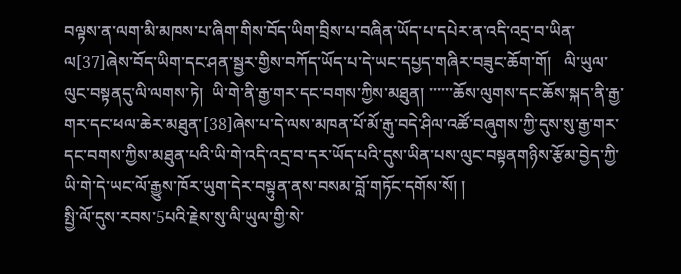བལྟས་ན་ལག་མི་མཁས་པ་ཞིག་གིས་བོད་ཡིག་བྲིས་པ་བཞིན་ཡོད་པ་དཔེར་ན་འདི་འདྲ་བ་ཡིན་ལ[37]ཞེས་བོད་ཡིག་དང་ཤན་སྦྱར་གྱིས་བཀོད་ཡོད་པ་དེ་ཡང་དཔྱད་གཞིར་བཟུང་ཆོག་གོ།   ལི་ཡུལ་ལུང་བསྟནདུ་ལི་ལགས་ཏེ།  ཡི་གེ་ནི་རྒྱ་གར་དང་བགས་ཀྱིས་མཐུན། ་་་་་་ཆོས་ལུགས་དང་ཆོས་སྐད་ནི་རྒྱ་གར་དང་ཕལ་ཆེར་མཐུན་[38]ཞེས་པ་དེ་ལས་མཁན་པོ་མོ་རྒུ་བདེ་ཤིལ་འཚོ་བཞུགས་ཀྱི་དུས་སུ་རྒྱ་གར་དང་བགས་ཀྱིས་མཐུན་པའི་ཡི་གེ་འདི་འདྲ་བ་དར་ཡོད་པའི་དུས་ཡིན་པས་ལུང་བསྟནགཉིས་རྩོམ་བྱེད་ཀྱི་ཡི་གེ་དེ་ཡང་ལོ་རྒྱུས་ཁོར་ཡུག་དེར་བསྟུན་ནས་བསམ་བློ་གཏོང་དགོས་སོ། །
སྤྱི་ལོ་དུས་རབས་5པའི་རྗེས་སུ་ལི་ཡུལ་གྱི་སེ་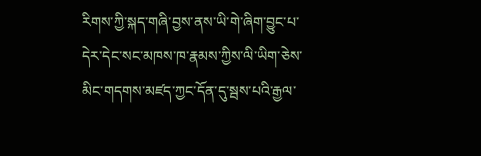རིགས་ཀྱི་སྐད་གཞི་བྱས་ནས་ཡི་གེ་ཞིག་བྱུང་པ་དེར་དེང་སང་མཁས་ཁ་རྣམས་ཀྱིས་ལི་ཡིག་ཅེས་མིང་གདགས་མཛད་ཀྱང་དོན་དུ་སྦས་པའི་རྒྱལ་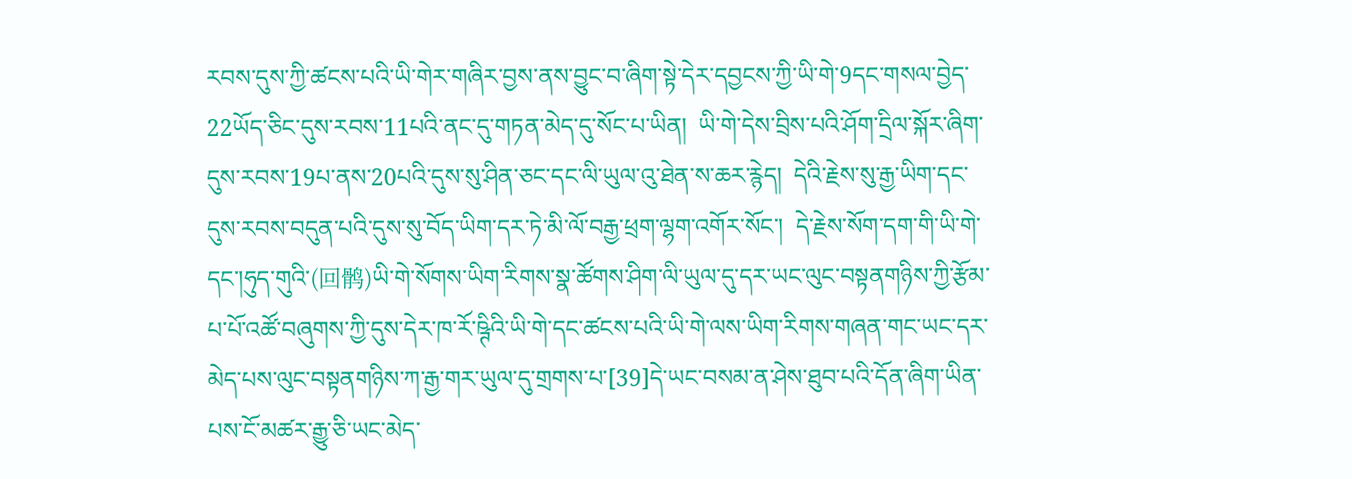རབས་དུས་ཀྱི་ཚངས་པའི་ཡི་གེར་གཞིར་བྱས་ནས་བྱུང་བ་ཞིག་སྟེ་དེར་དབྱངས་ཀྱི་ཡི་གེ་9དང་གསལ་བྱེད་22ཡོད་ཅིང་དུས་རབས་11པའི་ནང་དུ་གཏན་མེད་དུ་སོང་པ་ཡིན།  ཡི་གེ་དེས་བྲིས་པའི་ཤོག་དྲིལ་སྐོར་ཞིག་དུས་རབས་19པ་ནས་20པའི་དུས་སུ་ཤིན་ཅང་དང་ལི་ཡུལ་འུ་ཐེན་ས་ཆར་རྙེད།  དེའི་རྗེས་སུ་རྒྱ་ཡིག་དང་དུས་རབས་བདུན་པའི་དུས་སུ་བོད་ཡིག་དར་ཏེ་མི་ལོ་བརྒྱ་ཕྲག་ལྷག་འགོར་སོང་།  དེ་རྗེས་སོག་དག་གི་ཡི་གེ་དང་།ཧུད་གུའི་(回鹘)ཡི་གེ་སོགས་ཡིག་རིགས་སྣ་ཚོགས་ཤིག་ལི་ཡུལ་དུ་དར་ཡང་ལུང་བསྟནགཉིས་ཀྱི་རྩོམ་པ་པོ་འཚོ་བཞུགས་ཀྱི་དུས་དེར་ཁ་རོ་ཥྚིའི་ཡི་གེ་དང་ཚངས་པའི་ཡི་གེ་ལས་ཡིག་རིགས་གཞན་གང་ཡང་དར་མེད་པས་ལུང་བསྟནགཉིས་ཀ་རྒྱ་གར་ཡུལ་དུ་གྲགས་པ་[39]དེ་ཡང་བསམ་ན་ཤེས་ཐུབ་པའི་དོན་ཞིག་ཡིན་པས་ངོ་མཚར་རྒྱུ་ཅི་ཡང་མེད་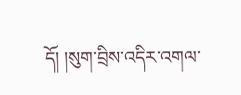དོ། །སུག་བྲིས་འདིར་འགལ་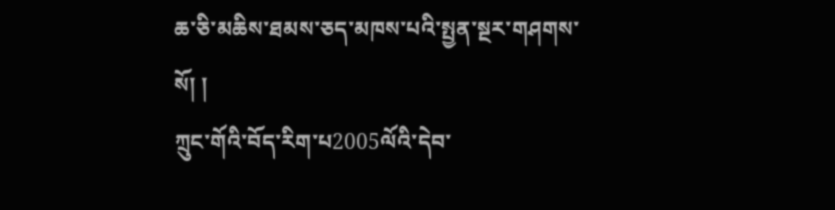ཆ་ཅི་མཆིས་ཐམས་ཅད་མཁས་པའི་སྤྱན་སྔར་གཤགས་སོ། །
ཀྲུང་གོའི་བོད་རིག་པ2005ལོའི་དེབ་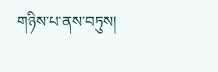གཉིས་པ་ནས་བཏུས།